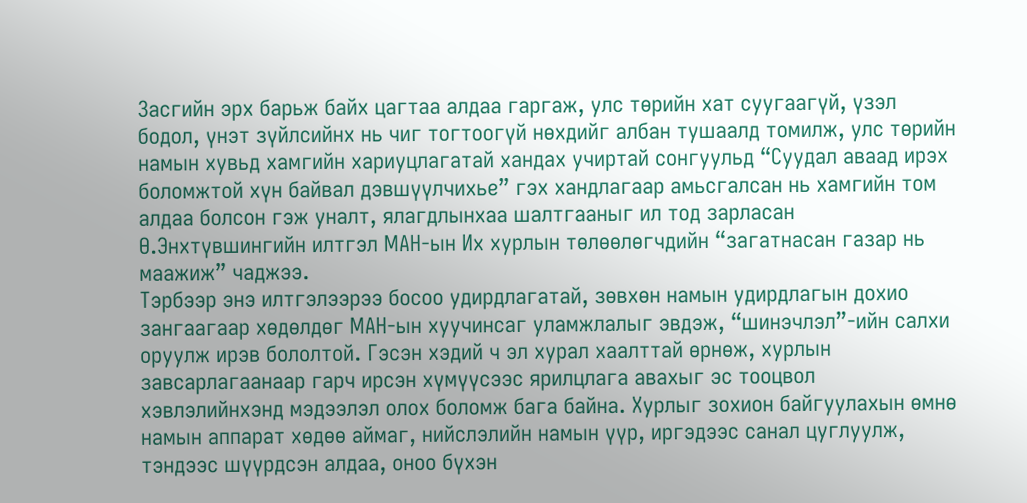Засгийн эрх барьж байх цагтаа алдаа гаргаж, улс төрийн хат суугаагүй, үзэл бодол, үнэт зүйлсийнх нь чиг тогтоогүй нөхдийг албан тушаалд томилж, улс төрийн намын хувьд хамгийн хариуцлагатай хандах учиртай сонгуульд “Суудал аваад ирэх боломжтой хүн байвал дэвшүүлчихье” гэх хандлагаар амьсгалсан нь хамгийн том алдаа болсон гэж уналт, ялагдлынхаа шалтгааныг ил тод зарласан Ө.Энхтүвшингийн илтгэл МАН-ын Их хурлын төлөөлөгчдийн “загатнасан газар нь маажиж” чаджээ.
Тэрбээр энэ илтгэлээрээ босоо удирдлагатай, зөвхөн намын удирдлагын дохио зангаагаар хөдөлдөг МАН-ын хуучинсаг уламжлалыг эвдэж, “шинэчлэл”-ийн салхи оруулж ирэв бололтой. Гэсэн хэдий ч эл хурал хаалттай өрнөж, хурлын завсарлагаанаар гарч ирсэн хүмүүсээс ярилцлага авахыг эс тооцвол хэвлэлийнхэнд мэдээлэл олох боломж бага байна. Хурлыг зохион байгуулахын өмнө намын аппарат хөдөө аймаг, нийслэлийн намын үүр, иргэдээс санал цуглуулж, тэндээс шүүрдсэн алдаа, оноо бүхэн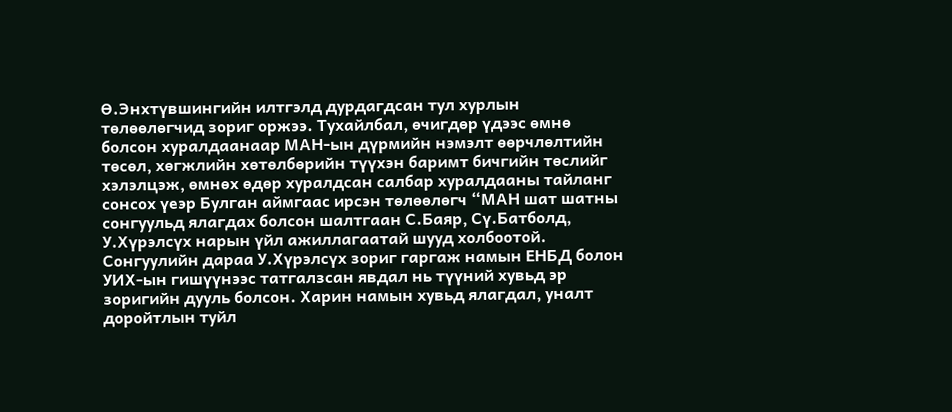Ө.Энхтүвшингийн илтгэлд дурдагдсан тул хурлын төлөөлөгчид зориг оржээ. Тухайлбал, өчигдөр үдээс өмнө болсон хуралдаанаар МАН-ын дүрмийн нэмэлт өөрчлөлтийн төсөл, хөгжлийн хөтөлбөрийн түүхэн баримт бичгийн төслийг хэлэлцэж, өмнөх өдөр хуралдсан салбар хуралдааны тайланг сонсох үеэр Булган аймгаас ирсэн төлөөлөгч “МАН шат шатны сонгуульд ялагдах болсон шалтгаан С.Баяр, Сү.Батболд, У.Хүрэлсүх нарын үйл ажиллагаатай шууд холбоотой.
Сонгуулийн дараа У.Хүрэлсүх зориг гаргаж намын ЕНБД болон УИХ-ын гишүүнээс татгалзсан явдал нь түүний хувьд эр зоригийн дууль болсон. Харин намын хувьд ялагдал, уналт доройтлын туйл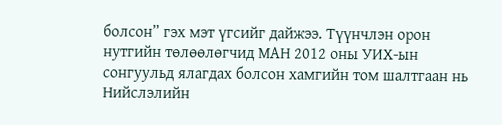болсон” гэх мэт үгсийг дайжээ. Түүнчлэн орон нутгийн төлөөлөгчид МАН 2012 оны УИХ-ын сонгуульд ялагдах болсон хамгийн том шалтгаан нь Нийслэлийн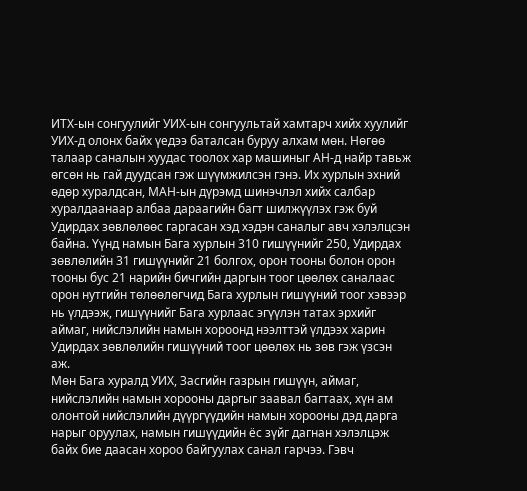ИТХ-ын сонгуулийг УИХ-ын сонгуультай хамтарч хийх хуулийг УИХ-д олонх байх үедээ баталсан буруу алхам мөн. Нөгөө талаар саналын хуудас тоолох хар машиныг АН-д найр тавьж өгсөн нь гай дуудсан гэж шүүмжилсэн гэнэ. Их хурлын эхний өдөр хуралдсан, МАН-ын дүрэмд шинэчлэл хийх салбар хуралдаанаар албаа дараагийн багт шилжүүлэх гэж буй Удирдах зөвлөлөөс гаргасан хэд хэдэн саналыг авч хэлэлцсэн байна. Үүнд намын Бага хурлын 310 гишүүнийг 250, Удирдах зөвлөлийн 31 гишүүнийг 21 болгох, орон тооны болон орон тооны бус 21 нарийн бичгийн даргын тоог цөөлөх саналаас орон нутгийн төлөөлөгчид Бага хурлын гишүүний тоог хэвээр нь үлдээж, гишүүнийг Бага хурлаас эгүүлэн татах эрхийг аймаг, нийслэлийн намын хороонд нээлттэй үлдээх харин Удирдах зөвлөлийн гишүүний тоог цөөлөх нь зөв гэж үзсэн аж.
Мөн Бага хуралд УИХ, Засгийн газрын гишүүн, аймаг, нийслэлийн намын хорооны даргыг заавал багтаах, хүн ам олонтой нийслэлийн дүүргүүдийн намын хорооны дэд дарга нарыг оруулах, намын гишүүдийн ёс зүйг дагнан хэлэлцэж байх бие даасан хороо байгуулах санал гарчээ. Гэвч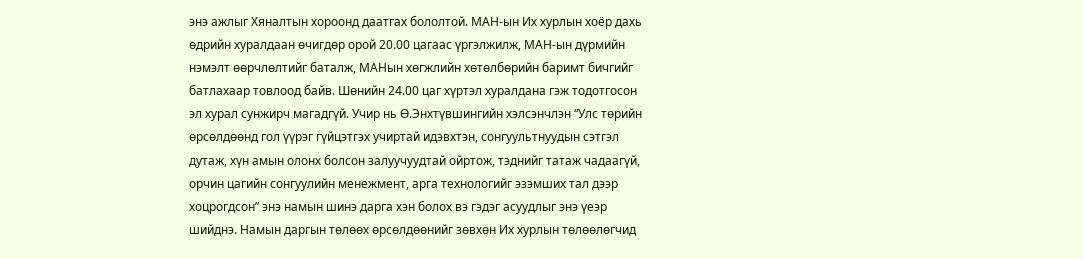энэ ажлыг Хяналтын хороонд даатгах бололтой. МАН-ын Их хурлын хоёр дахь өдрийн хуралдаан өчигдөр орой 20.00 цагаас үргэлжилж, МАН-ын дүрмийн нэмэлт өөрчлөлтийг баталж, МАНын хөгжлийн хөтөлбөрийн баримт бичгийг батлахаар товлоод байв. Шөнийн 24.00 цаг хүртэл хуралдана гэж тодотгосон эл хурал сунжирч магадгүй. Учир нь Ө.Энхтүвшингийн хэлсэнчлэн “Улс төрийн өрсөлдөөнд гол үүрэг гүйцэтгэх учиртай идэвхтэн, сонгуультнуудын сэтгэл дутаж, хүн амын олонх болсон залуучуудтай ойртож, тэднийг татаж чадаагүй, орчин цагийн сонгуулийн менежмент, арга технологийг эзэмших тал дээр хоцрогдсон” энэ намын шинэ дарга хэн болох вэ гэдэг асуудлыг энэ үеэр шийднэ. Намын даргын төлөөх өрсөлдөөнийг зөвхөн Их хурлын төлөөлөгчид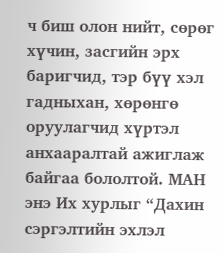ч биш олон нийт, сөрөг хүчин, засгийн эрх баригчид, тэр бүү хэл гадныхан, хөрөнгө оруулагчид хүртэл анхааралтай ажиглаж байгаа бололтой. МАН энэ Их хурлыг “Дахин сэргэлтийн эхлэл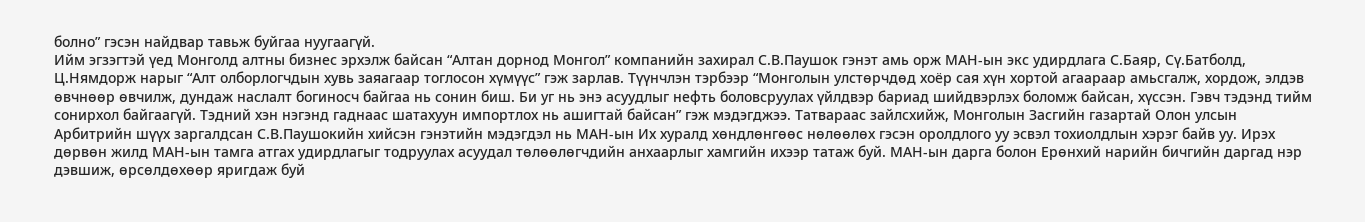болно” гэсэн найдвар тавьж буйгаа нуугаагүй.
Ийм эгзэгтэй үед Монголд алтны бизнес эрхэлж байсан “Алтан дорнод Монгол” компанийн захирал С.В.Паушок гэнэт амь орж МАН-ын экс удирдлага С.Баяр, Сү.Батболд, Ц.Нямдорж нарыг “Алт олборлогчдын хувь заяагаар тоглосон хүмүүс” гэж зарлав. Түүнчлэн тэрбээр “Монголын улстөрчдөд хоёр сая хүн хортой агаараар амьсгалж, хордож, элдэв өвчнөөр өвчилж, дундаж наслалт богиносч байгаа нь сонин биш. Би уг нь энэ асуудлыг нефть боловсруулах үйлдвэр бариад шийдвэрлэх боломж байсан, хүссэн. Гэвч тэдэнд тийм сонирхол байгаагүй. Тэдний хэн нэгэнд гаднаас шатахуун импортлох нь ашигтай байсан” гэж мэдэгджээ. Татвараас зайлсхийж, Монголын Засгийн газартай Олон улсын Арбитрийн шүүх заргалдсан С.В.Паушокийн хийсэн гэнэтийн мэдэгдэл нь МАН-ын Их хуралд хөндлөнгөөс нөлөөлөх гэсэн оролдлого уу эсвэл тохиолдлын хэрэг байв уу. Ирэх дөрвөн жилд МАН-ын тамга атгах удирдлагыг тодруулах асуудал төлөөлөгчдийн анхаарлыг хамгийн ихээр татаж буй. МАН-ын дарга болон Ерөнхий нарийн бичгийн даргад нэр дэвшиж, өрсөлдөхөөр яригдаж буй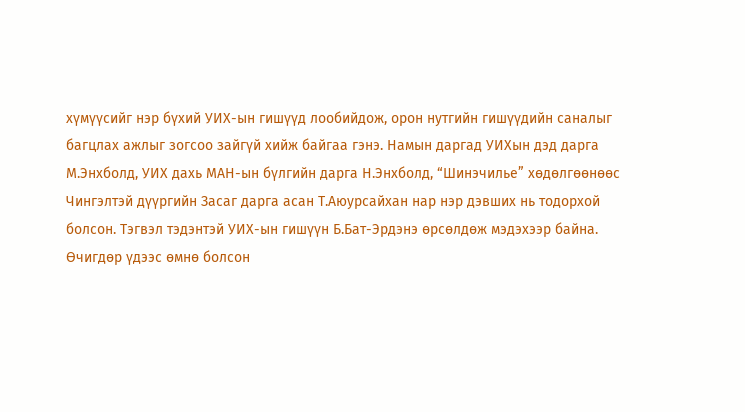хүмүүсийг нэр бүхий УИХ-ын гишүүд лообийдож, орон нутгийн гишүүдийн саналыг багцлах ажлыг зогсоо зайгүй хийж байгаа гэнэ. Намын даргад УИХын дэд дарга М.Энхболд, УИХ дахь МАН-ын бүлгийн дарга Н.Энхболд, “Шинэчилье” хөдөлгөөнөөс Чингэлтэй дүүргийн Засаг дарга асан Т.Аюурсайхан нар нэр дэвших нь тодорхой болсон. Тэгвэл тэдэнтэй УИХ-ын гишүүн Б.Бат-Эрдэнэ өрсөлдөж мэдэхээр байна.
Өчигдөр үдээс өмнө болсон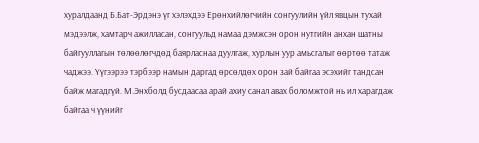хуралдаанд Б.Бат-Эрдэнэ үг хэлэхдээ Ерөнхийлөгчийн сонгуулийн үйл явцын тухай мэдээлж, хамтарч ажилласан, сонгуульд намаа дэмжсэн орон нутгийн анхан шатны байгууллагын төлөөлөгчдөд баярласнаа дуулгаж, хурлын уур амьсгалыг өөртөө татаж чаджээ. Үүгээрээ тэрбээр намын даргад өрсөлдөх орон зай байгаа эсэхийг тандсан байж магадгүй. М.Энхболд бусдаасаа арай ахиу санал авах боломжтой нь ил харагдаж байгаа ч үүнийг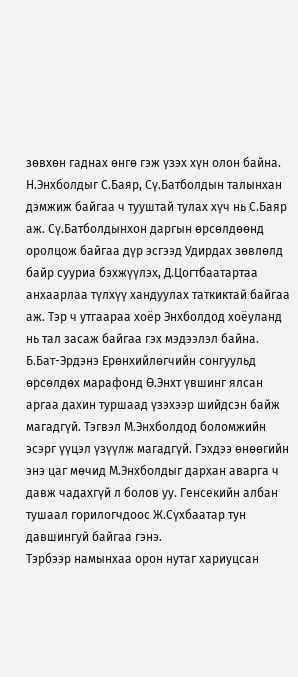зөвхөн гаднах өнгө гэж үзэх хүн олон байна. Н.Энхболдыг С.Баяр, Сү.Батболдын талынхан дэмжиж байгаа ч тууштай тулах хүч нь С.Баяр аж. Сү.Батболдынхон даргын өрсөлдөөнд оролцож байгаа дүр эсгээд Удирдах зөвлөлд байр сууриа бэхжүүлэх, Д.Цогтбаатартаа анхаарлаа түлхүү хандуулах таткиктай байгаа аж. Тэр ч утгаараа хоёр Энхболдод хоёуланд нь тал засаж байгаа гэх мэдээлэл байна. Б.Бат-Эрдэнэ Ерөнхийлөгчийн сонгуульд өрсөлдөх марафонд Ө.Энхт үвшинг ялсан аргаа дахин туршаад үзэхээр шийдсэн байж магадгүй. Тэгвэл М.Энхболдод боломжийн эсэрг үүцэл үзүүлж магадгүй. Гэхдээ өнөөгийн энэ цаг мөчид М.Энхболдыг дархан аварга ч давж чадахгүй л болов уу. Генсекийн албан тушаал горилогчдоос Ж.Сүхбаатар тун давшингуй байгаа гэнэ.
Тэрбээр намынхаа орон нутаг хариуцсан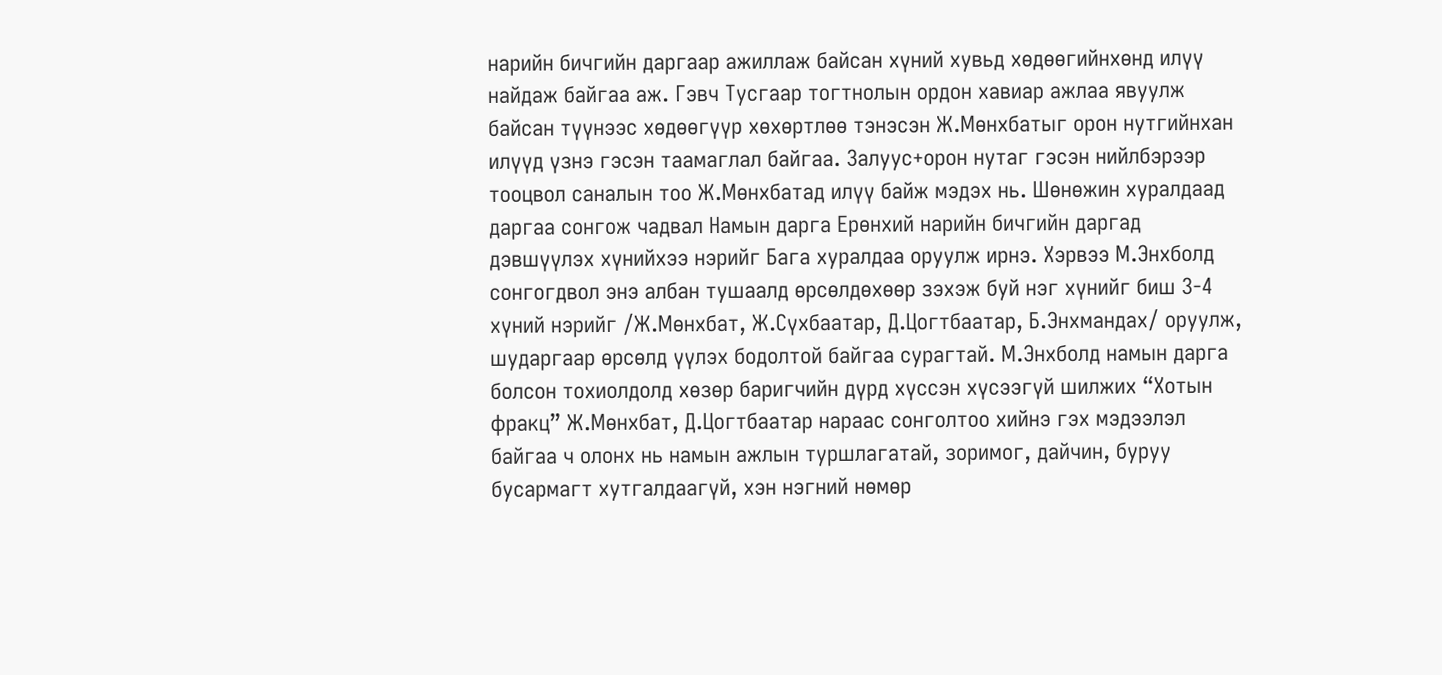нарийн бичгийн даргаар ажиллаж байсан хүний хувьд хөдөөгийнхөнд илүү найдаж байгаа аж. Гэвч Тусгаар тогтнолын ордон хавиар ажлаа явуулж байсан түүнээс хөдөөгүүр хөхөртлөө тэнэсэн Ж.Мөнхбатыг орон нутгийнхан илүүд үзнэ гэсэн таамаглал байгаа. Залуус+орон нутаг гэсэн нийлбэрээр тооцвол саналын тоо Ж.Мөнхбатад илүү байж мэдэх нь. Шөнөжин хуралдаад даргаа сонгож чадвал Намын дарга Ерөнхий нарийн бичгийн даргад дэвшүүлэх хүнийхээ нэрийг Бага хуралдаа оруулж ирнэ. Хэрвээ М.Энхболд сонгогдвол энэ албан тушаалд өрсөлдөхөөр зэхэж буй нэг хүнийг биш 3-4 хүний нэрийг /Ж.Мөнхбат, Ж.Сүхбаатар, Д.Цогтбаатар, Б.Энхмандах/ оруулж, шударгаар өрсөлд үүлэх бодолтой байгаа сурагтай. М.Энхболд намын дарга болсон тохиолдолд хөзөр баригчийн дүрд хүссэн хүсээгүй шилжих “Хотын фракц” Ж.Мөнхбат, Д.Цогтбаатар нараас сонголтоо хийнэ гэх мэдээлэл байгаа ч олонх нь намын ажлын туршлагатай, зоримог, дайчин, буруу бусармагт хутгалдаагүй, хэн нэгний нөмөр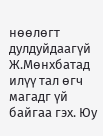нөөлөгт дулдуйдаагүй Ж.Мөнхбатад илүү тал өгч магадг үй байгаа гэх. Юу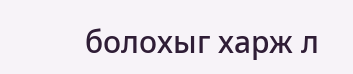болохыг харж л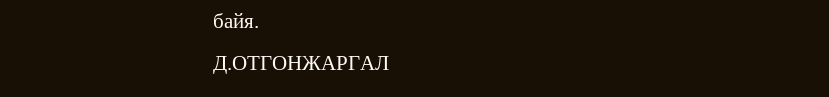байя.
Д.ОТГОНЖАРГАЛ